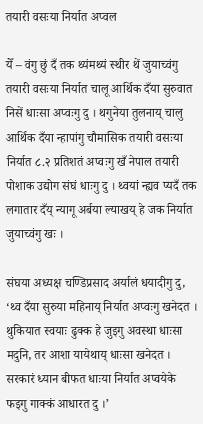तयारी वसःया निर्यात अप्वल

येँ – वंगु छुं दँ तक थ्यंमथ्यं स्थीर थें जुयाच्वंगु तयारी वसःया निर्यात चालू आर्थिक दँया सुरुवात निसें धाःसा अप्वःगु दु । थगुनेया तुलनाय् चालु आर्थिक दँया न्हापांगु चौमासिक तयारी वसःया निर्यात ८.२ प्रतिशतं अप्वःगु खँ नेपाल तयारी पोशाक उद्योग संघं धाःगु दु । थ्वयां न्ह्यव प्यदँ तक लगातार दँय् न्यागू अर्बया ल्याखय् हे जक निर्यात जुयाच्वंगु खः ।

संघया अध्यक्ष चण्डिप्रसाद अर्यालं धयादीगु दु, ‘थ्व दँया सुरुया महिनाय् निर्यात अप्वःगु खनेदत । थुकियात स्वयाः ढुक्क हे जुइगु अवस्था धाःसा मदुनि, तर आशा यायेथाय् धाःसा खनेदत । सरकारं ध्यान बीफत धाःया निर्यात अप्वयेके फइगु गाक्कं आधारत दु ।’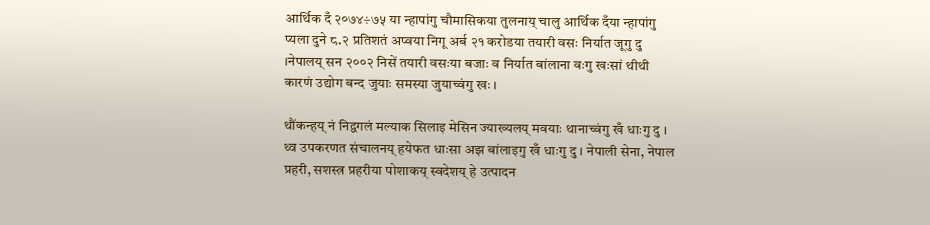आर्थिक दँ २०७४÷७५ या न्हापांगु चौमासिकया तुलनाय् चालु आर्थिक दँया न्हापांगु प्यला दुने ८.२ प्रतिशतं अप्वया निगू अर्ब २१ करोडया तयारी वसः निर्यात जूगु दु ।नेपालय् सन २००२ निसें तयारी वसःया बजाः व निर्यात बांलाना वःगु खःसां थीथी कारणं उद्योग बन्द जुयाः समस्या जुयाच्वंगु खः ।

थौंकन्हय् नं निद्वगलं मल्याक सिलाइ मेसिन ज्याख्यलय् मवयाः थानाच्वंगु खँ धाःगु दु । थ्व उपकरणत संचालनय् हयेफत धाःसा अझ बांलाइगु खँ धाःगु दु । नेपाली सेना, नेपाल प्रहरी, सशस्त्र प्रहरीया पोशाकय् स्वदेशय् हे उत्पादन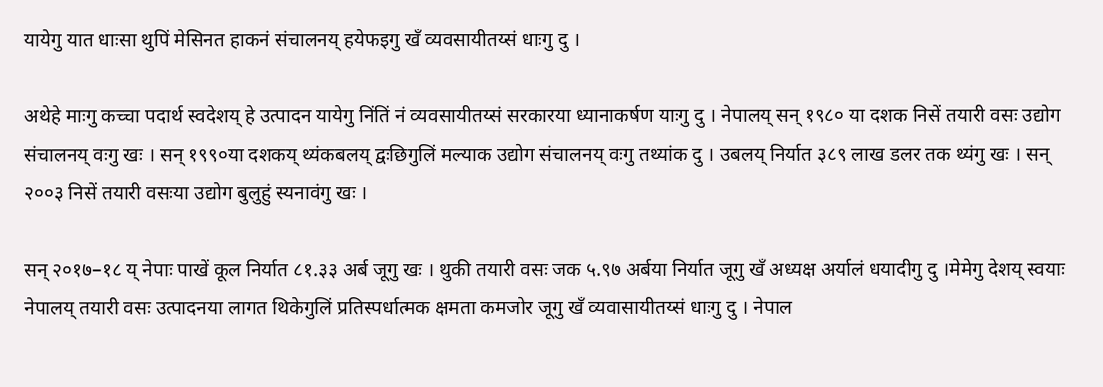यायेगु यात धाःसा थुपिं मेसिनत हाकनं संचालनय् हयेफइगु खँ व्यवसायीतय्सं धाःगु दु ।

अथेहे माःगु कच्चा पदार्थ स्वदेशय् हे उत्पादन यायेगु निंतिं नं व्यवसायीतय्सं सरकारया ध्यानाकर्षण याःगु दु । नेपालय् सन् १९८० या दशक निसें तयारी वसः उद्योग संचालनय् वःगु खः । सन् १९९०या दशकय् थ्यंकबलय् द्वःछिगुलिं मल्याक उद्योग संचालनय् वःगु तथ्यांक दु । उबलय् निर्यात ३८९ लाख डलर तक थ्यंगु खः । सन् २००३ निसें तयारी वसःया उद्योग बुलुहुं स्यनावंगु खः ।

सन् २०१७–१८ य् नेपाः पाखें कूल निर्यात ८१.३३ अर्ब जूगु खः । थुकी तयारी वसः जक ५.९७ अर्बया निर्यात जूगु खँ अध्यक्ष अर्यालं धयादीगु दु ।मेमेगु देशय् स्वयाः नेपालय् तयारी वसः उत्पादनया लागत थिकेगुलिं प्रतिस्पर्धात्मक क्षमता कमजोर जूगु खँ व्यवासायीतय्सं धाःगु दु । नेपाल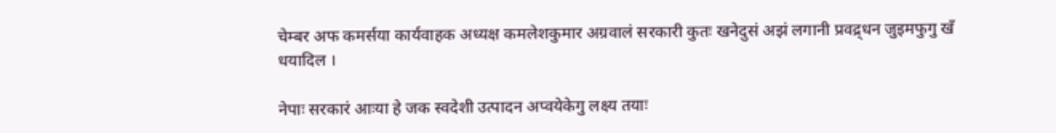चेम्बर अफ कमर्सया कार्यवाहक अध्यक्ष कमलेशकुमार अग्रवालं सरकारी कुतः खनेदुसं अझं लगानी प्रवद्र्धन जुइमफुगु खँ धयादिल ।

नेपाः सरकारं आःया हे जक स्वदेशी उत्पादन अप्वयेकेगु लक्ष्य तयाः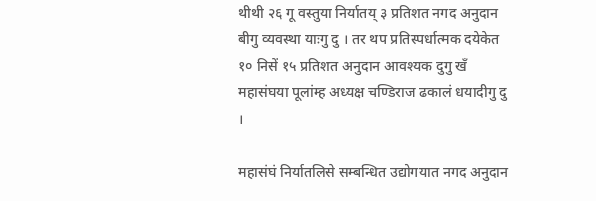थीथी २६ गू वस्तुया निर्यातय् ३ प्रतिशत नगद अनुदान बीगु व्यवस्था याःगु दु । तर थप प्रतिस्पर्धात्मक दयेकेत १० निसें १५ प्रतिशत अनुदान आवश्यक दुगु खँ महासंघया पूलांम्ह अध्यक्ष चण्डिराज ढकालं धयादीगु दु ।

महासंघं निर्यातलिसे सम्बन्धित उद्योगयात नगद अनुदान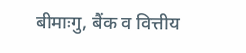बीमाःगु, बैंक व वित्तीय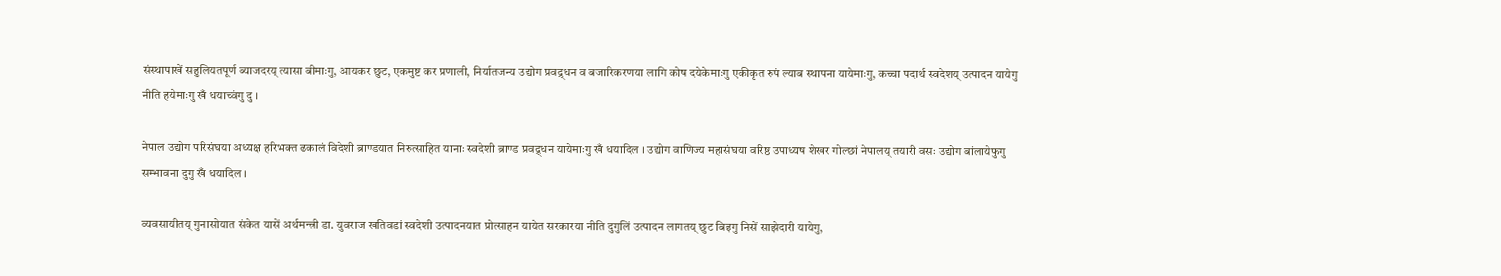संस्थापाखें सहुलियतपूर्ण ब्याजदरय् त्यासा बीमाःगु, आयकर छुट, एकमुष्ट कर प्रणाली, निर्यातजन्य उद्योग प्रवद्र्धन व बजारिकरणया लागि कोष दयेकेमाःगु एकीकृत रुपं ल्याब स्थापना यायेमाःगु, कच्चा पदार्थ स्वदेशय् उत्पादन यायेगु नीति हयेमाःगु खँ धयाच्वंगु दु ।

नेपाल उद्योग परिसंघया अध्यक्ष हरिभक्त ढकालं विदेशी ब्राण्डयात निरुत्साहित यानाः स्वदेशी ब्राण्ड प्रवद्र्धन यायेमाःगु खँ धयादिल । उद्योग वाणिज्य महासंघया वरिष्ठ उपाध्यष शेखर गोल्छां नेपालय् तयारी वसः उद्योग बांलायेफुगु सम्भावना दुगु खँ धयादिल ।

व्यवसायीतय् गुनासोयात संकेत यासें अर्थमन्त्री डा. युवराज खतिवडां स्वदेशी उत्पादनयात प्रोत्साहन यायेत सरकारया नीति दुगुलिं उत्पादन लागतय् छुट बिइगु निसें साझेदारी यायेगु,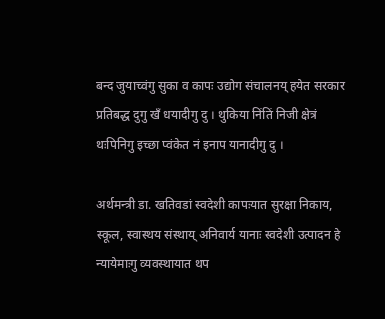बन्द जुयाच्वंगु सुका व कापः उद्योग संचालनय् हयेत सरकार प्रतिबद्ध दुगु खँ धयादीगु दु । थुकिया निंतिं निजी क्षेत्रं थःपिनिगु इच्छा प्वंकेत नं इनाप यानादीगु दु ।

अर्थमन्त्री डा. खतिवडां स्वदेशी कापःयात सुरक्षा निकाय, स्कूल, स्वास्थय संस्थाय् अनिवार्य यानाः स्वदेशी उत्पादन हे न्यायेमाःगु व्यवस्थायात थप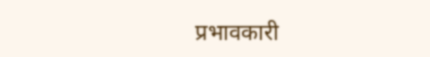प्रभावकारी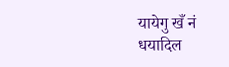यायेगु खँ नं धयादिल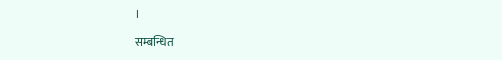।

सम्बन्धित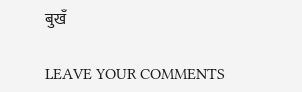बुखँ

LEAVE YOUR COMMENTS